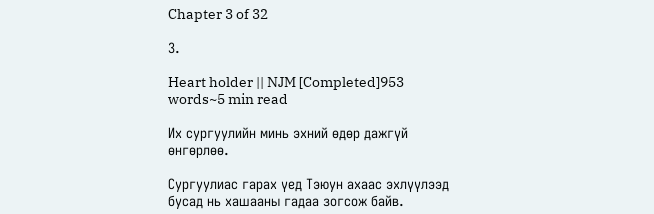Chapter 3 of 32

3.

Heart holder || NJM [Completed]953 words~5 min read

Их сургуулийн минь эхний өдөр дажгүй өнгөрлөө.

Сургуулиас гарах үед Тэюун ахаас эхлүүлээд бусад нь хашааны гадаа зогсож байв.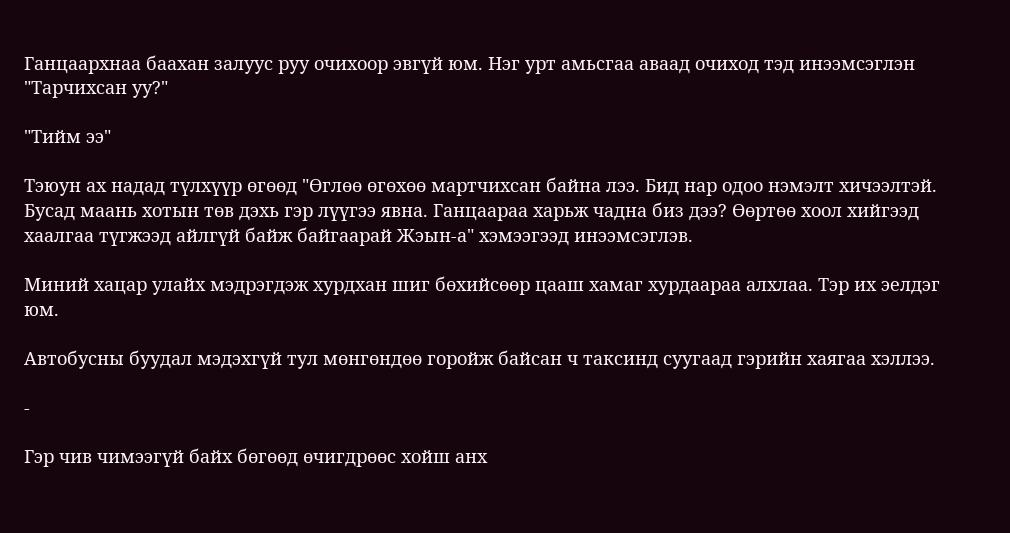Ганцаархнаа баахан залуус руу очихоор эвгүй юм. Нэг урт амьсгаа аваад очиход тэд инээмсэглэн "Тарчихсан уу?"

"Тийм ээ"

Тэюун ах надад түлхүүр өгөөд "Өглөө өгөхөө мартчихсан байна лээ. Бид нар одоо нэмэлт хичээлтэй. Бусад маань хотын төв дэхь гэр лүүгээ явна. Ганцаараа харьж чадна биз дээ? Өөртөө хоол хийгээд хаалгаа түгжээд айлгүй байж байгаарай Жэын-а" хэмээгээд инээмсэглэв.

Миний хацар улайх мэдрэгдэж хурдхан шиг бөхийсөөр цааш хамаг хурдаараа алхлаа. Тэр их эелдэг юм.

Автобусны буудал мэдэхгүй тул мөнгөндөө горойж байсан ч таксинд суугаад гэрийн хаягаа хэллээ.

-

Гэр чив чимээгүй байх бөгөөд өчигдрөөс хойш анх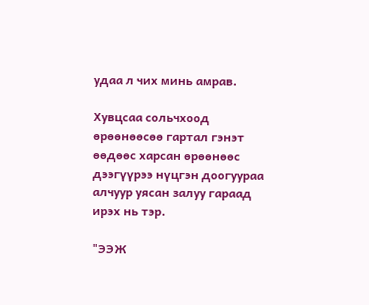удаа л чих минь амрав.

Хувцсаа сольчхоод өрөөнөөсөө гартал гэнэт өөдөөс харсан өрөөнөөс дээгүүрээ нүцгэн доогуураа алчуур уясан залуу гараад ирэх нь тэр.

"ЭЭЖ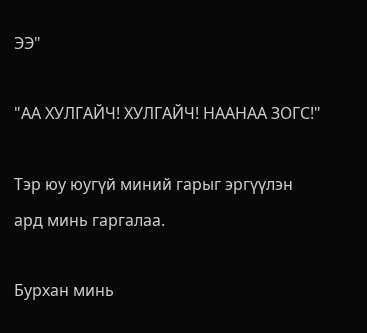ЭЭ"

"АА ХУЛГАЙЧ! ХУЛГАЙЧ! НААНАА ЗОГС!"

Тэр юу юугүй миний гарыг эргүүлэн ард минь гаргалаа.

Бурхан минь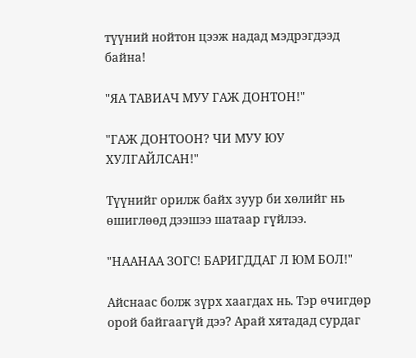түүний нойтон цээж надад мэдрэгдээд байна!

"ЯА ТАВИАЧ МУУ ГАЖ ДОНТОН!"

"ГАЖ ДОНТООН? ЧИ МУУ ЮУ ХУЛГАЙЛСАН!"

Түүнийг орилж байх зуур би хөлийг нь өшиглөөд дээшээ шатаар гүйлээ.

"НААНАА ЗОГС! БАРИГДДАГ Л ЮМ БОЛ!"

Айснаас болж зүрх хаагдах нь. Тэр өчигдөр орой байгаагүй дээ? Арай хятадад сурдаг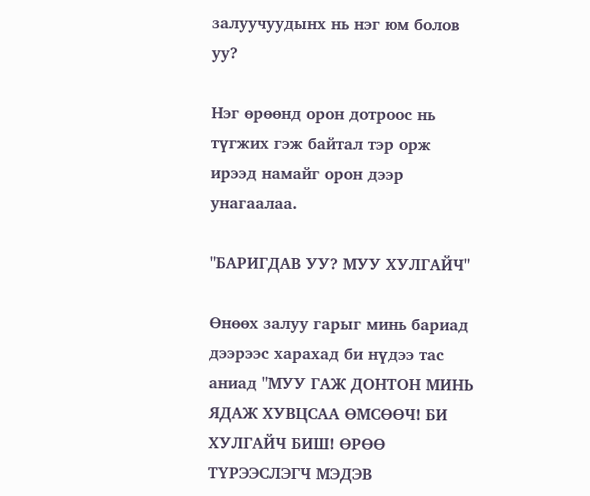залуучуудынх нь нэг юм болов уу?

Нэг өрөөнд орон дотроос нь түгжих гэж байтал тэр орж ирээд намайг орон дээр унагаалаа.

"БАРИГДАВ УУ? МУУ ХУЛГАЙЧ"

Өнөөх залуу гарыг минь бариад дээрээс харахад би нүдээ тас аниад "МУУ ГАЖ ДОНТОН МИНЬ ЯДАЖ ХУВЦСАА ӨМСӨӨЧ! БИ ХУЛГАЙЧ БИШ! ӨРӨӨ ТҮРЭЭСЛЭГЧ МЭДЭВ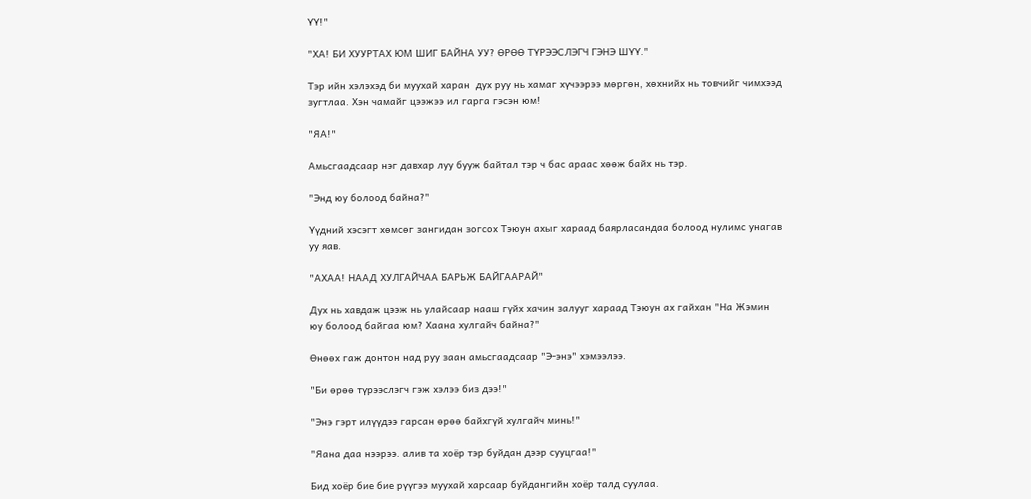ҮҮ!"

"ХА! БИ ХУУРТАХ ЮМ ШИГ БАЙНА УУ? ӨРӨӨ ТҮРЭЭСЛЭГЧ ГЭНЭ ШҮҮ."

Тэр ийн хэлэхэд би муухай харан  дух руу нь хамаг хүчээрээ мөргөн, хөхнийх нь товчийг чимхээд зугтлаа. Хэн чамайг цээжээ ил гарга гэсэн юм!

"ЯА!"

Амьсгаадсаар нэг давхар луу бууж байтал тэр ч бас араас хөөж байх нь тэр.

"Энд юу болоод байна?"

Үүдний хэсэгт хөмсөг зангидан зогсох Тэюун ахыг хараад баярласандаа болоод нулимс унагав уу яав.

"АХАА! НААД ХУЛГАЙЧАА БАРЬЖ БАЙГААРАЙ"

Дух нь хавдаж цээж нь улайсаар нааш гүйх хачин залууг хараад Тэюун ах гайхан "На Жэмин юу болоод байгаа юм? Хаана хулгайч байна?"

Өнөөх гаж донтон над руу заан амьсгаадсаар "Э-энэ" хэмээлээ.

"Би өрөө түрээслэгч гэж хэлээ биз дээ!"

"Энэ гэрт илүүдээ гарсан өрөө байхгүй хулгайч минь!"

"Яана даа нээрээ. алив та хоёр тэр буйдан дээр сууцгаа!"

Бид хоёр бие бие рүүгээ муухай харсаар буйдангийн хоёр талд суулаа.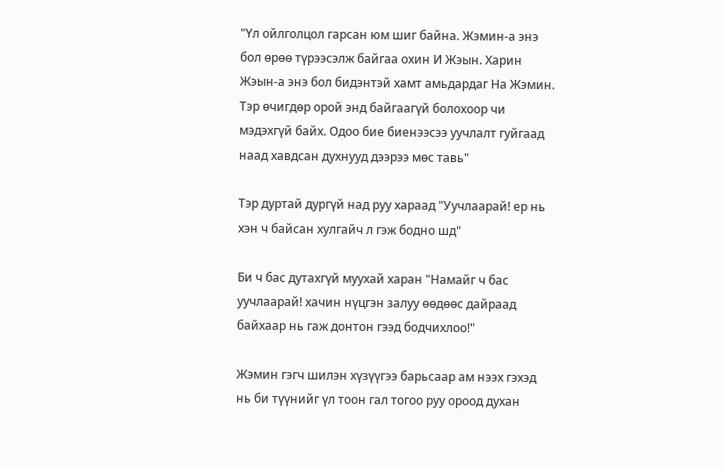"Үл ойлголцол гарсан юм шиг байна. Жэмин-а энэ бол өрөө түрээсэлж байгаа охин И Жэын. Харин Жэын-а энэ бол бидэнтэй хамт амьдардаг На Жэмин. Тэр өчигдөр орой энд байгаагүй болохоор чи мэдэхгүй байх. Одоо бие биенээсээ уучлалт гуйгаад наад хавдсан духнууд дээрээ мөс тавь"

Тэр дуртай дургүй над руу хараад "Уучлаарай! ер нь хэн ч байсан хулгайч л гэж бодно шд"

Би ч бас дутахгүй муухай харан "Намайг ч бас уучлаарай! хачин нүцгэн залуу өөдөөс дайраад байхаар нь гаж донтон гээд бодчихлоо!"

Жэмин гэгч шилэн хүзүүгээ барьсаар ам нээх гэхэд нь би түүнийг үл тоон гал тогоо руу ороод духан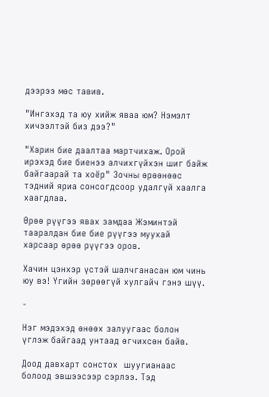дээрээ мөс тавив.

"Ингэхэд та юу хийж яваа юм? Нэмэлт хичээлтэй биз дээ?"

"Харин бие даалтаа мартчихаж. Орой ирэхэд бие биенээ алчихгүйхэн шиг байж байгаарай та хоёр" Зочны өрөөнөөс тэдний яриа сонсогдсоор удалгүй хаалга хаагдлаа.

Өрөө рүүгээ явах замдаа Жэминтэй тааралдан бие бие рүүгээ муухай харсаар өрөө рүүгээ оров.

Хачин цэнхэр үстэй шалчганасан юм чинь юу вэ! Үгийн зөрөөгүй хулгайч гэнэ шүү.

-

Нэг мэдэхэд өнөөх залуугаас болон үглэж байгаад унтаад өгчихсөн байв.

Доод давхарт сонстох  шуугианаас болоод эвшээсээр сэрлээ. Тэд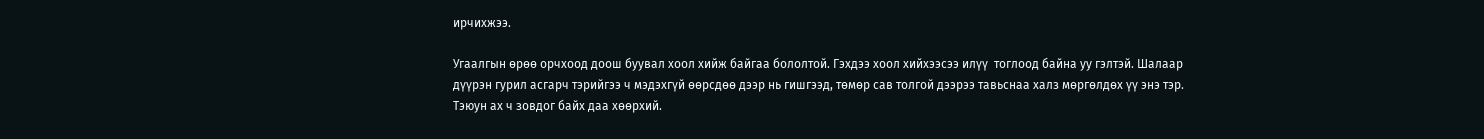ирчихжээ.

Угаалгын өрөө орчхоод доош буувал хоол хийж байгаа бололтой. Гэхдээ хоол хийхээсээ илүү  тоглоод байна уу гэлтэй. Шалаар дүүрэн гурил асгарч тэрийгээ ч мэдэхгүй өөрсдөө дээр нь гишгээд, төмөр сав толгой дээрээ тавьснаа халз мөргөлдөх үү энэ тэр. Тэюун ах ч зовдог байх даа хөөрхий.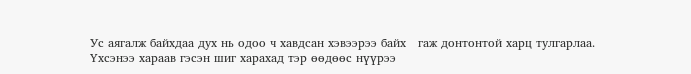Ус аягалж байхдаа дух нь одоо ч хавдсан хэвээрээ байх   гаж донтонтой харц тулгарлаа. Үхсэнээ хараав гэсэн шиг харахад тэр өөдөөс нүүрээ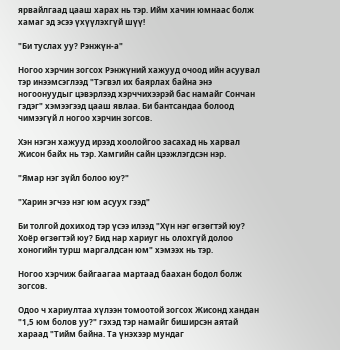ярвайлгаад цааш харах нь тэр. Ийм хачин юмнаас болж хамаг эд эсээ үхүүлэхгүй шүү!

"Би туслах уу? Рэнжүн-а"

Ногоо хэрчин зогсох Рэнжүний хажууд очоод ийн асуувал тэр инээмсэглээд "Тэгвэл их баярлах байна энэ ногоонуудыг цэвэрлээд хэрччихээрэй бас намайг Сончан гэдэг" хэмээгээд цааш явлаа. Би бантсандаа болоод чимээгүй л ногоо хэрчин зогсов.

Хэн нэгэн хажууд ирээд хоолойгоо засахад нь харвал Жисон байх нь тэр. Хамгийн сайн цээжлэгдсэн нэр.

"Ямар нэг зүйл болоо юу?"

"Харин эгчээ нэг юм асуух гээд"

Би толгой дохиход тэр үсээ илээд "Хүн нэг өгзөгтэй юу? Хоёр өгзөгтэй юу? Бид нар хариуг нь олохгүй долоо хоногийн турш маргалдсан юм" хэмээх нь тэр.

Ногоо хэрчиж байгаагаа мартаад баахан бодол болж зогсов.

Одоо ч хариултаа хүлээн томоотой зогсох Жисонд хандан "1,5 юм болов уу?" гэхэд тэр намайг биширсэн аятай хараад "Тийм байна. Та үнэхээр мундаг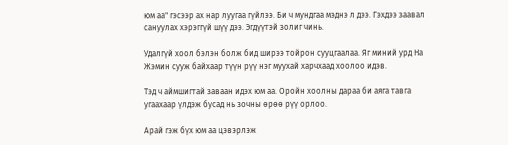юм аа" гэсээр ах нар луугаа гүйлээ. Би ч мундгаа мэднэ л дээ. Гэхдээ заавал сануулах хэрэггүй шүү дээ. Эгдүүтэй золиг чинь.

Удалгүй хоол бэлэн болж бид ширээ тойрон сууцгаалаа. Яг миний урд На Жэмин сууж байхаар түүн рүү нэг муухай харчхаад хоолоо идэв.

Тэд ч аймшигтай заваан идэх юм аа. Оройн хоолны дараа би аяга тавга угаахаар үлдэж бусад нь зочны өрөө рүү орлоо.

Арай гэж бүх юм аа цэвэрлэж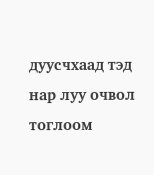дуусчхаад тэд нар луу очвол тоглоом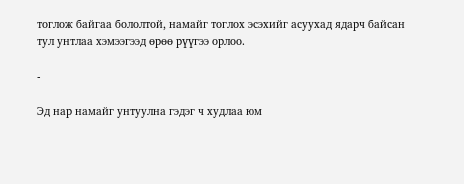тоглож байгаа бололтой, намайг тоглох эсэхийг асуухад ядарч байсан тул унтлаа хэмээгээд өрөө рүүгээ орлоо.

-

Эд нар намайг унтуулна гэдэг ч худлаа юм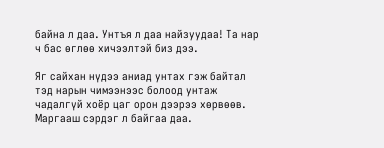байна л даа. Унтъя л даа найзуудаа! Та нар ч бас өглөө хичээлтэй биз дээ.

Яг сайхан нүдээ аниад унтах гэж байтал тэд нарын чимээнээс болоод унтаж чадалгүй хоёр цаг орон дээрээ хөрвөөв. Маргааш сэрдэг л байгаа даа.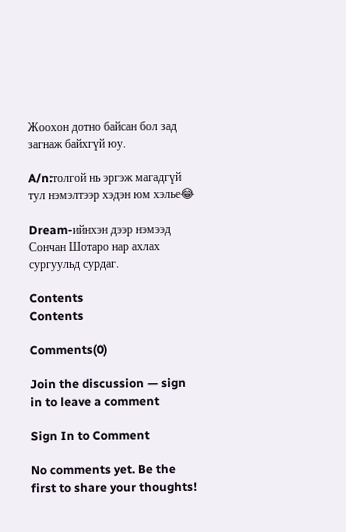Жоохон дотно байсан бол зад загнаж байхгүй юу.

A/n:толгой нь эргэж магадгүй тул нэмэлтээр хэдэн юм хэлье😂

Dream-ийнхэн дээр нэмээд Сончан Шотаро нар ахлах сургуульд сурдаг.

Contents
Contents

Comments(0)

Join the discussion — sign in to leave a comment

Sign In to Comment

No comments yet. Be the first to share your thoughts!